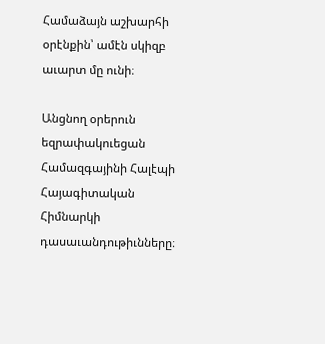Համաձայն աշխարհի օրէնքին՝ ամէն սկիզբ աւարտ մը ունի։

Անցնող օրերուն եզրափակուեցան Համազգայինի Հալէպի Հայագիտական Հիմնարկի դասաւանդութիւնները։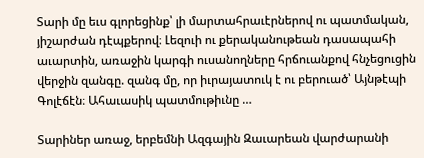Տարի մը եւս գլորեցինք՝ լի մարտահրաւէրներով ու պատմական, յիշարժան դէպքերով։ Լեզուի ու քերականութեան դասապահի աւարտին, առաջին կարգի ուսանողները հրճուանքով հնչեցուցին վերջին զանգը. զանգ մը, որ իւրայատուկ է ու բերուած՝ Այնթէպի Գոլէճէն։ Ահաւասիկ պատմութիւնը …

Տարիներ առաջ, երբեմնի Ազգային Զաւարեան վարժարանի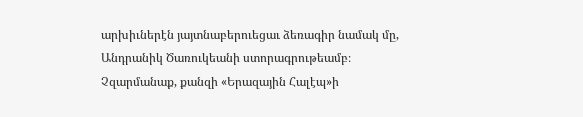արխիւներէն յայտնաբերուեցաւ ձեռագիր նամակ մը, Անդրանիկ Ծառուկեանի ստորագրութեամբ։ Չզարմանաք, քանզի «Երազային Հալէպ»ի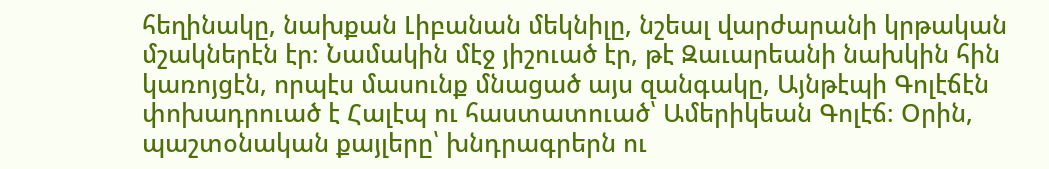հեղինակը, նախքան Լիբանան մեկնիլը, նշեալ վարժարանի կրթական մշակներէն էր։ Նամակին մէջ յիշուած էր, թէ Զաւարեանի նախկին հին կառոյցէն, որպէս մասունք մնացած այս զանգակը, Այնթէպի Գոլէճէն փոխադրուած է Հալէպ ու հաստատուած՝ Ամերիկեան Գոլէճ։ Օրին, պաշտօնական քայլերը՝ խնդրագրերն ու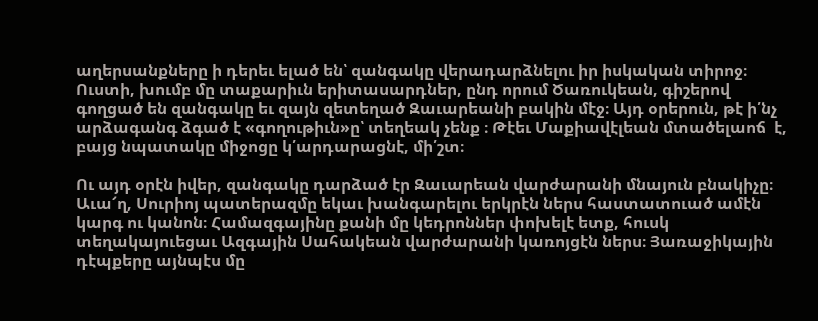աղերսանքները ի դերեւ ելած են՝ զանգակը վերադարձնելու իր իսկական տիրոջ։ Ուստի, խումբ մը տաքարիւն երիտասարդներ, ընդ որում Ծառուկեան, գիշերով գողցած են զանգակը եւ զայն զետեղած Զաւարեանի բակին մէջ։ Այդ օրերուն, թէ ի՛նչ արձագանգ ձգած է «գողութիւն»ը՝ տեղեակ չենք ։ Թէեւ Մաքիավէլեան մտածելաոճ  է, բայց նպատակը միջոցը կ՛արդարացնէ, մի՛շտ։

Ու այդ օրէն իվեր, զանգակը դարձած էր Զաւարեան վարժարանի մնայուն բնակիչը։ Աւա՜ղ, Սուրիոյ պատերազմը եկաւ խանգարելու երկրէն ներս հաստատուած ամէն կարգ ու կանոն։ Համազգայինը քանի մը կեդրոններ փոխելէ ետք, հուսկ տեղակայուեցաւ Ազգային Սահակեան վարժարանի կառոյցէն ներս։ Յառաջիկային դէպքերը այնպէս մը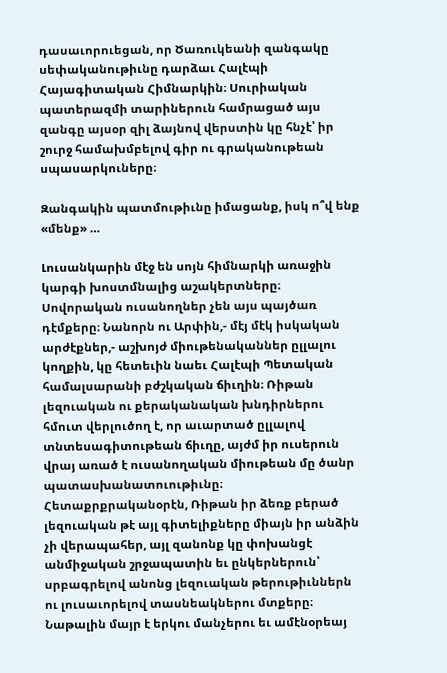դասաւորուեցան, որ Ծառուկեանի զանգակը սեփականութիւնը դարձաւ Հալէպի Հայագիտական Հիմնարկին։ Սուրիական պատերազմի տարիներուն համրացած այս զանգը այսօր զիլ ձայնով վերստին կը հնչէ՝ իր շուրջ համախմբելով գիր ու գրականութեան սպասարկուները։

Զանգակին պատմութիւնը իմացանք, իսկ ո՞վ ենք «մենք» …

Լուսանկարին մէջ են սոյն հիմնարկի առաջին կարգի խոստմնալից աշակերտները։ Սովորական ուսանողներ չեն այս պայծառ դէմքերը։ Նանորն ու Արփին,- մէյ մէկ իսկական արժէքներ,- աշխոյժ միութենականներ ըլլալու կողքին, կը հետեւին նաեւ Հալէպի Պետական համալսարանի բժշկական ճիւղին։ Ռիթան լեզուական ու քերականական խնդիրներու հմուտ վերլուծող է, որ աւարտած ըլլալով տնտեսագիտութեան ճիւղը, այժմ իր ուսերուն վրայ առած է ուսանողական միութեան մը ծանր պատասխանատուութիւնը։ Հետաքրքրականօրէն, Ռիթան իր ձեռք բերած լեզուական թէ այլ գիտելիքները միայն իր անձին չի վերապահեր, այլ զանոնք կը փոխանցէ անմիջական շրջապատին եւ ընկերներուն՝ սրբագրելով անոնց լեզուական թերութիւններն ու լուսաւորելով տասնեակներու մտքերը։ Նաթալին մայր է երկու մանչերու եւ ամէնօրեայ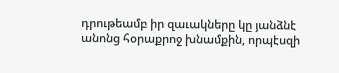դրութեամբ իր զաւակները կը յանձնէ անոնց հօրաքրոջ խնամքին, որպէսզի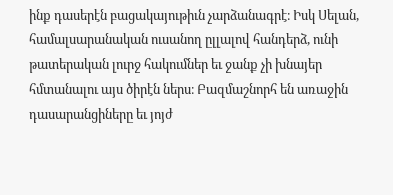ինք դասերէն բացակայութիւն չարձանագրէ։ Իսկ Սելան, համալսարանական ուսանող ըլլալով հանդերձ, ունի թատերական լուրջ հակումներ եւ ջանք չի խնայեր հմտանալու այս ծիրէն ներս։ Բազմաշնորհ են առաջին դասարանցիները եւ յոյժ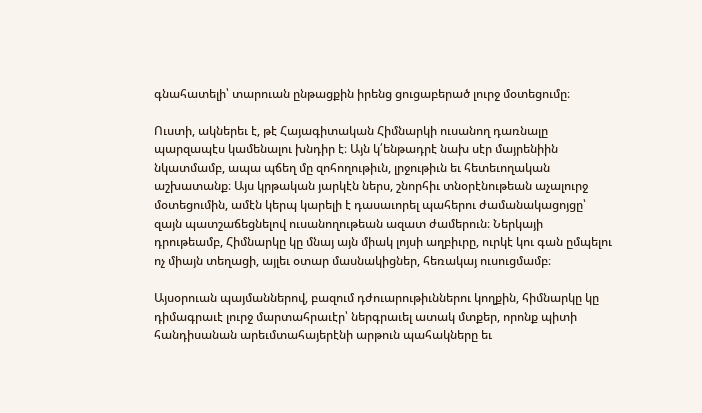գնահատելի՝ տարուան ընթացքին իրենց ցուցաբերած լուրջ մօտեցումը։

Ուստի, ակներեւ է, թէ Հայագիտական Հիմնարկի ուսանող դառնալը պարզապէս կամենալու խնդիր է։ Այն կ՛ենթադրէ նախ սէր մայրենիին նկատմամբ, ապա պճեղ մը զոհողութիւն, լրջութիւն եւ հետեւողական աշխատանք։ Այս կրթական յարկէն ներս, շնորհիւ տնօրէնութեան աչալուրջ մօտեցումին, ամէն կերպ կարելի է դասաւորել պահերու ժամանակացոյցը՝ զայն պատշաճեցնելով ուսանողութեան ազատ ժամերուն։ Ներկայի դրութեամբ, Հիմնարկը կը մնայ այն միակ լոյսի աղբիւրը, ուրկէ կու գան ըմպելու ոչ միայն տեղացի, այլեւ օտար մասնակիցներ, հեռակայ ուսուցմամբ։

Այսօրուան պայմաններով, բազում դժուարութիւններու կողքին, հիմնարկը կը դիմագրաւէ լուրջ մարտահրաւէր՝ ներգրաւել ատակ մտքեր, որոնք պիտի հանդիսանան արեւմտահայերէնի արթուն պահակները եւ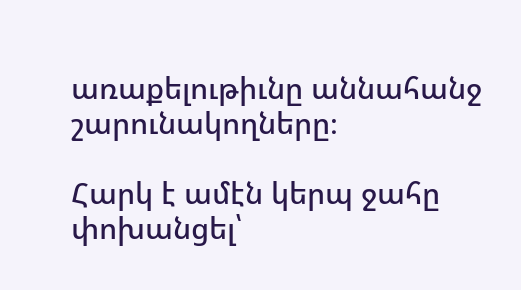առաքելութիւնը աննահանջ շարունակողները։

Հարկ է ամէն կերպ ջահը փոխանցել՝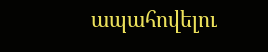ապահովելու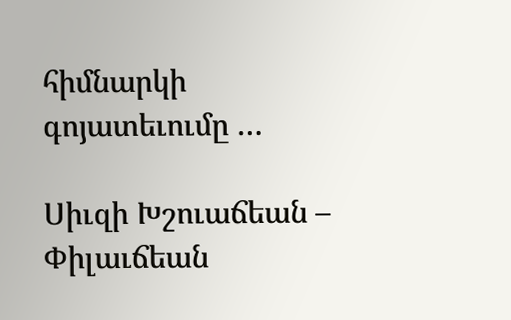հիմնարկի գոյատեւումը …

Սիւզի Խշուաճեան – Փիլաւճեան